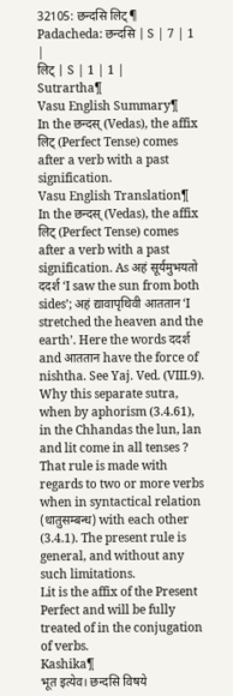32105: छन्दसि लिट्¶
Padacheda: छन्दसि | S | 7 | 1 |
लिट् | S | 1 | 1 |
Sutrartha¶
Vasu English Summary¶
In the छन्दस् (Vedas), the affix लिट् (Perfect Tense) comes after a verb with a past signification.
Vasu English Translation¶
In the छन्दस् (Vedas), the affix लिट् (Perfect Tense) comes after a verb with a past signification. As अहं सूर्यमुभयतो ददर्श ‘I saw the sun from both sides’; अहं द्यावापृथिवी आततान ‘I stretched the heaven and the earth’. Here the words ददर्श and आततान have the force of nishtha. See Yaj. Ved. (VIII.9).
Why this separate sutra, when by aphorism (3.4.61), in the Chhandas the lun, lan and lit come in all tenses ? That rule is made with regards to two or more verbs when in syntactical relation (धातुसम्बन्ध) with each other (3.4.1). The present rule is general, and without any such limitations.
Lit is the affix of the Present Perfect and will be fully treated of in the conjugation of verbs.
Kashika¶
भूत इत्येव। छन्दसि विषये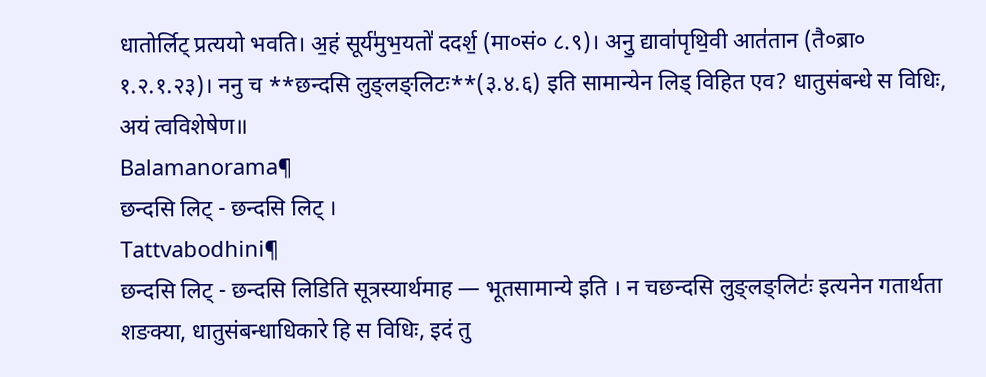धातोर्लिट् प्रत्ययो भवति। अ॒हं सूर्य॑मुभ॒यतो॑ ददर्श॒ (मा०सं० ८.९)। अनु॒ द्यावा॑पृथि॒वी आत॑तान (तै०ब्रा० १.२.१.२३)। ननु च **छन्दसि लुङ्लङ्लिटः**(३.४.६) इति सामान्येन लिड् विहित एव? धातुसंबन्धे स विधिः, अयं त्वविशेषेण॥
Balamanorama¶
छन्दसि लिट् - छन्दसि लिट् ।
Tattvabodhini¶
छन्दसि लिट् - छन्दसि लिडिति सूत्रस्यार्थमाह — भूतसामान्ये इति । न चछन्दसि लुङ्लङ्लिटः॑ इत्यनेन गतार्थता शङक्या, धातुसंबन्धाधिकारे हि स विधिः, इदं तु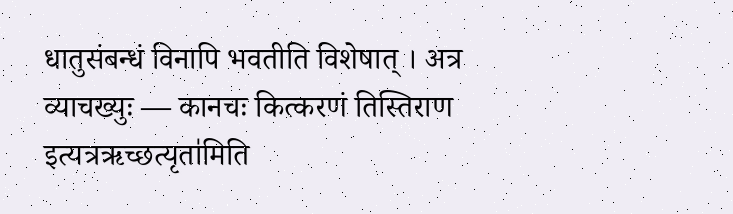धातुसंबन्धं विनापि भवतीति विशेषात् । अत्र व्याचख्युः — कानचः कित्करणं तिस्तिराण इत्यत्रऋच्छत्यृता॑मिति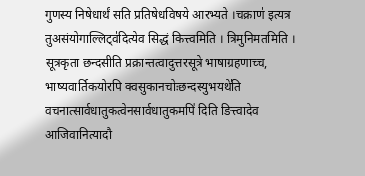गुणस्य निषेधार्थं सति प्रतिषेधविषये आरभ्यते ।चक्राण॑ इत्यत्र तुअसंयोगाल्लिट्व॑दित्येव सिद्धं कित्त्वमिति । त्रिमुनिमतमिति । सूत्रकृता छन्दसीति प्रक्रान्तत्वादुत्तरसूत्रे भाषाग्रहणाच्च, भाष्यवार्तिकयोरपि क्वसुकानचोःछन्दस्युभयथे॑ति वचनात्सार्वधातुकत्वेनसार्वधातुकमपि॑ दिति ङित्त्वादेव आजिवानित्यादौ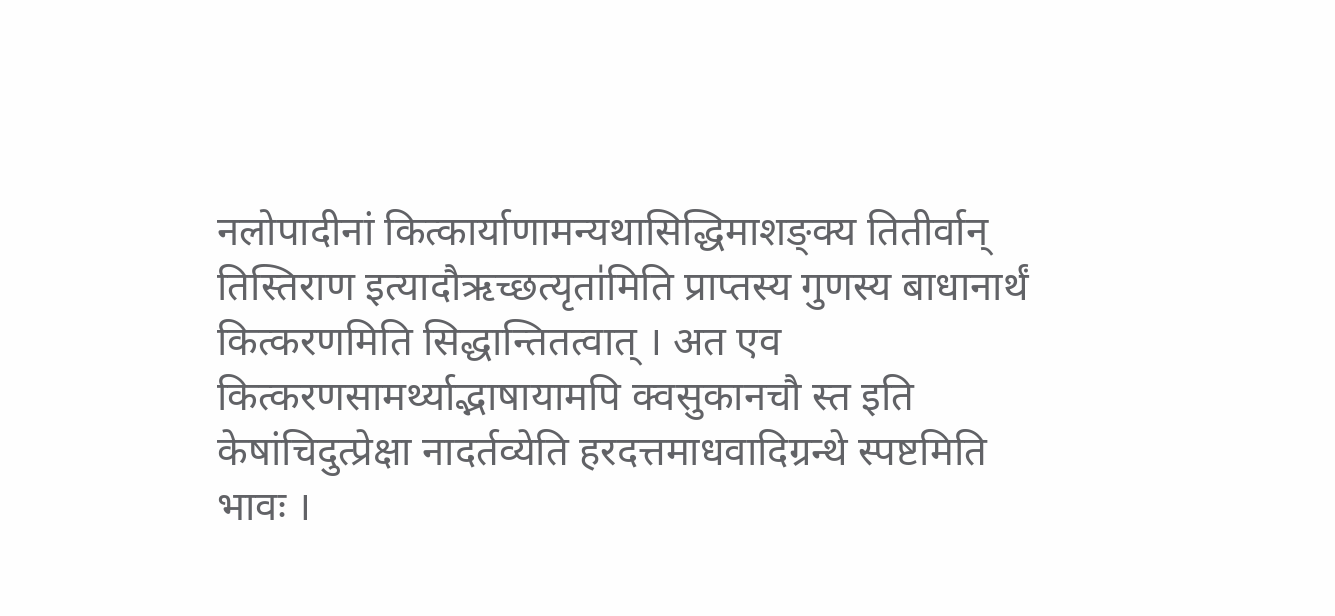नलोपादीनां कित्कार्याणामन्यथासिद्धिमाशङ्क्य तितीर्वान् तिस्तिराण इत्यादौऋच्छत्यृता॑मिति प्राप्तस्य गुणस्य बाधानार्थं कित्करणमिति सिद्धान्तितत्वात् । अत एव कित्करणसामर्थ्याद्भाषायामपि क्वसुकानचौ स्त इति केषांचिदुत्प्रेक्षा नादर्तव्येति हरदत्तमाधवादिग्रन्थे स्पष्टमिति भावः ।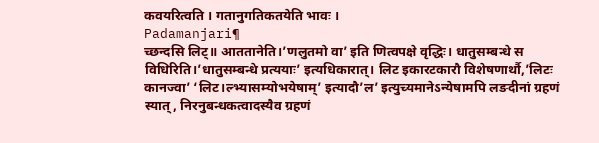कवयरित्वति । गतानुगतिकतयेति भावः ।
Padamanjari¶
च्छन्दसि लिट्॥ आततानेति।’णलुतमो वा’ इति णित्वपक्षे वृद्धिः। धातुसम्बन्धे स विधिरिति।’धातुसम्बन्धे प्रत्ययाः’ इत्यधिकारात्। लिट इकारटकारौ विशेषणार्थौ,’लिटः कानज्वा’ ‘लिट।ल्भ्यासम्योभयेषाम्’ इत्यादौ’ल’ इत्युच्यमानेऽन्येषामपि लङदीनां ग्रहणं स्यात्, निरनुबन्धकत्वादस्यैव ग्रहणं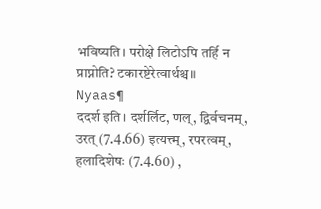भविष्यति। परोक्षे लिटोऽपि तर्हि न प्राप्नोति? टकारष्टेरेत्वार्थश्च॥
Nyaas¶
ददर्श इति। दर्शर्लिट, णल्, द्विर्वचनम्, उरत् (7.4.66) इत्यत्त्म्, रपरत्वम्, हलादिशेषः (7.4.60) ,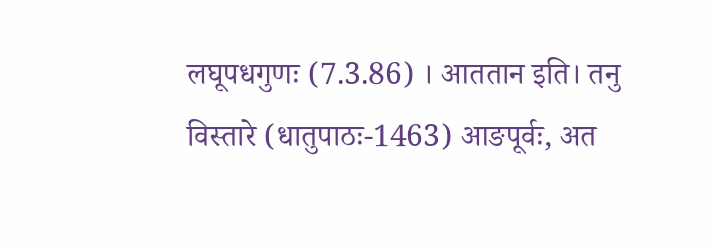लघूपधगुणः (7.3.86) । आततान इति। तनु विस्तारे (धातुपाठः-1463) आङपूर्वः, अत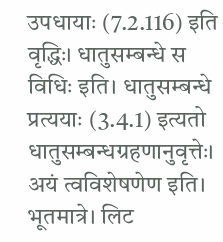उपधायाः (7.2.116) इति वृद्धिः। धातुसम्बन्धे स विधिः इति। धातुसम्बन्धे प्रत्ययाः (3.4.1) इत्यतो धातुसम्बन्धग्रहणानुवृत्तेः। अयं त्वविशेषणेण इति। भूतमात्रे। लिट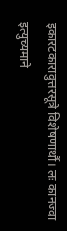इकारटकारावुत्तरसूत्रे विशेषणार्थौ। लः कानज्वा इत्युच्यमाने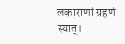लकाराणां ग्रहणं स्यात्।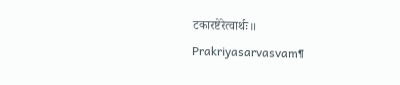टकारष्टेरेत्वार्थः॥
Prakriyasarvasvam¶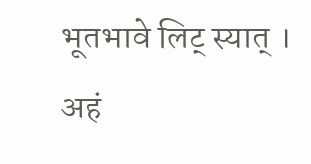भूतभावे लिट् स्यात् । अहं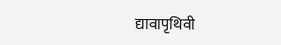द्यावापृथिवी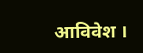आविवेश ।